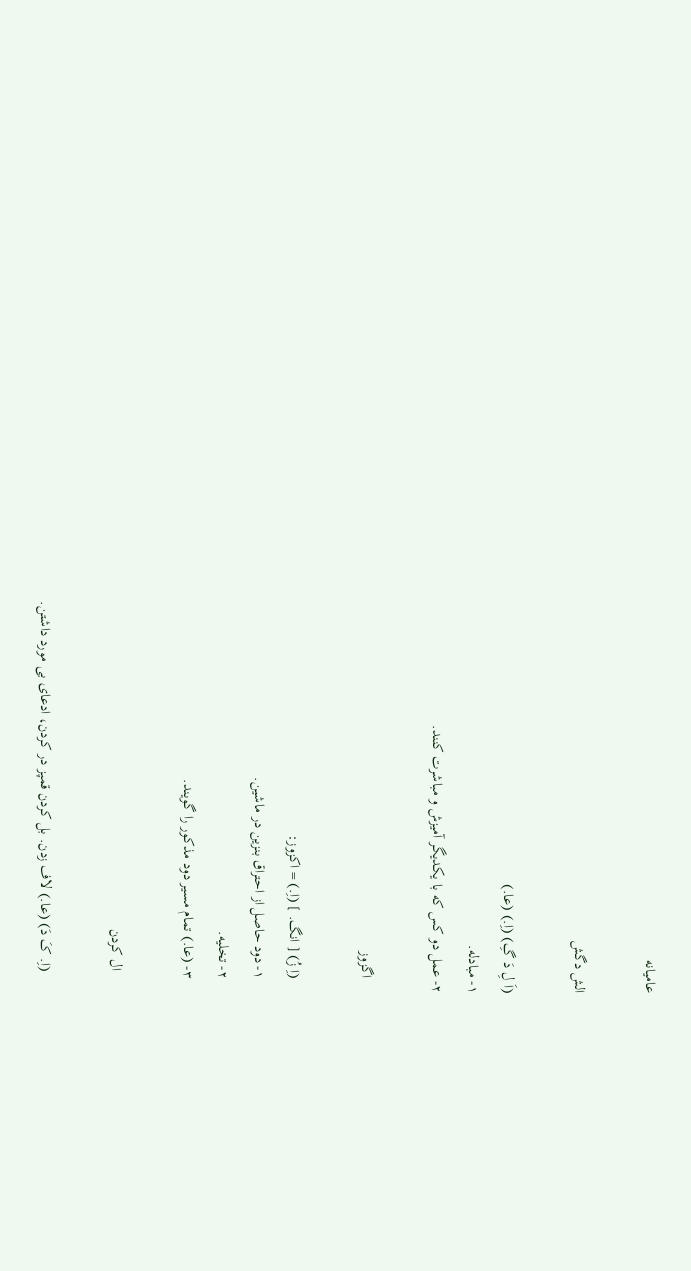عامیانه

الش دگش

(اَ لِ دَ گِ) (اِ.) (عا.)
۱- مبادله.
۲- عمل دو کس که با یکدیگر آمیزش و مباشرت کنند.

    اگزوز

    (اِ زُ) [ انگ. ] (اِ.) = اکزوز:
    ۱- دود حاصل از احتراق بنزین در ماشین.
    ۲- تخلیه.
    ۳- (عا.) تمام مسیر دود مذکور را گویند.

      ال کردن

      (اِ. کَ دَ) (عا.) لاف زدن. بل کردن قمپز در کردن، ادعای بی مورد داشتن.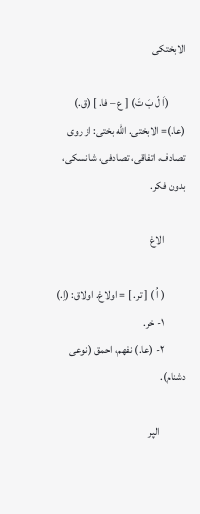الابختکی

        (اَ لّ بَ تَ) [ ع – فا. ] (ق.) (عا.)= الابختی. الله بختی: از روی تصادف، اتفاقی، تصادفی، شانسکی، بدون فکر.

          الاغ

          ( اُ ) [ تر. ] = اولاغ. اولاق: (اِ.)
          ۱- خر.
          ۲- (عا.) نفهم، احمق (نوعی دشنام).

            الپر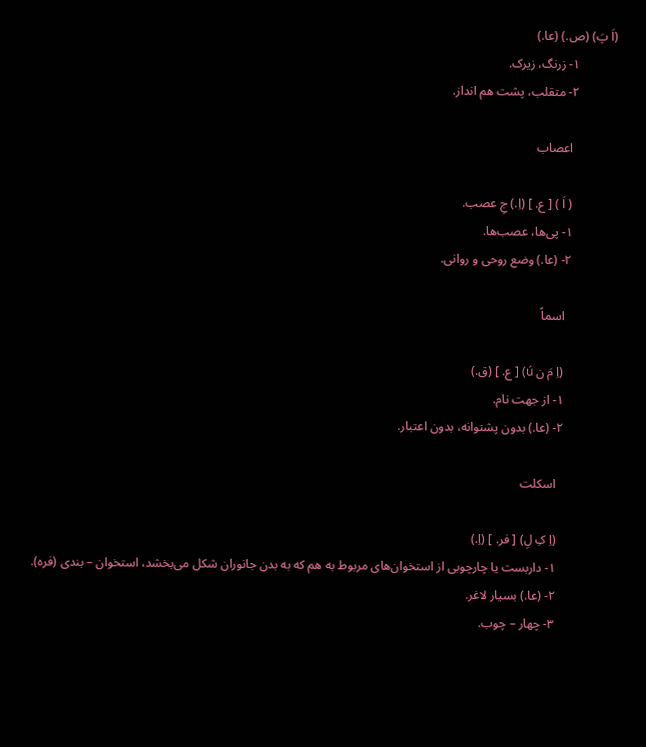(اَ پَ) (ص.) (عا.)
            ۱- زرنگ، زیرک.
            ۲- متقلب، پشت هم انداز.

              اعصاب

              ( اَ ) [ ع. ] (اِ.) جِ عصب.
              ۱- پی‌ها، عصب‌ها.
              ۲- (عا.) وضع روحی و روانی.

                اسماً

                (اِ مَ ن ú) [ ع. ] (ق.)
                ۱- از جهت نام.
                ۲- (عا.) بدون پشتوانه، بدون اعتبار.

                  اسکلت

                  (اِ کِ لِ) [ فر. ] (اِ.)
                  ۱- داربست یا چارچوبی از استخوان‌های مربوط به هم که به بدن جانوران شکل می‌بخشد، استخوان – بندی (فره).
                  ۲- (عا.) بسیار لاغر.
                  ۳- چهار – چوب.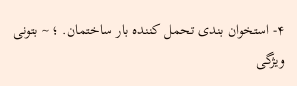۴- استخوان بندی تحمل کننده بار ساختمان. ؛ ~ بتونی ویژگی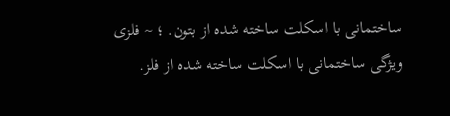ساختمانی با اسکلت ساخته شده از بتون. ؛ ~ فلزی ویژگی ساختمانی با اسکلت ساخته شده از فلز.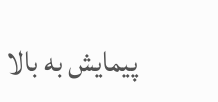پیمایش به بالا